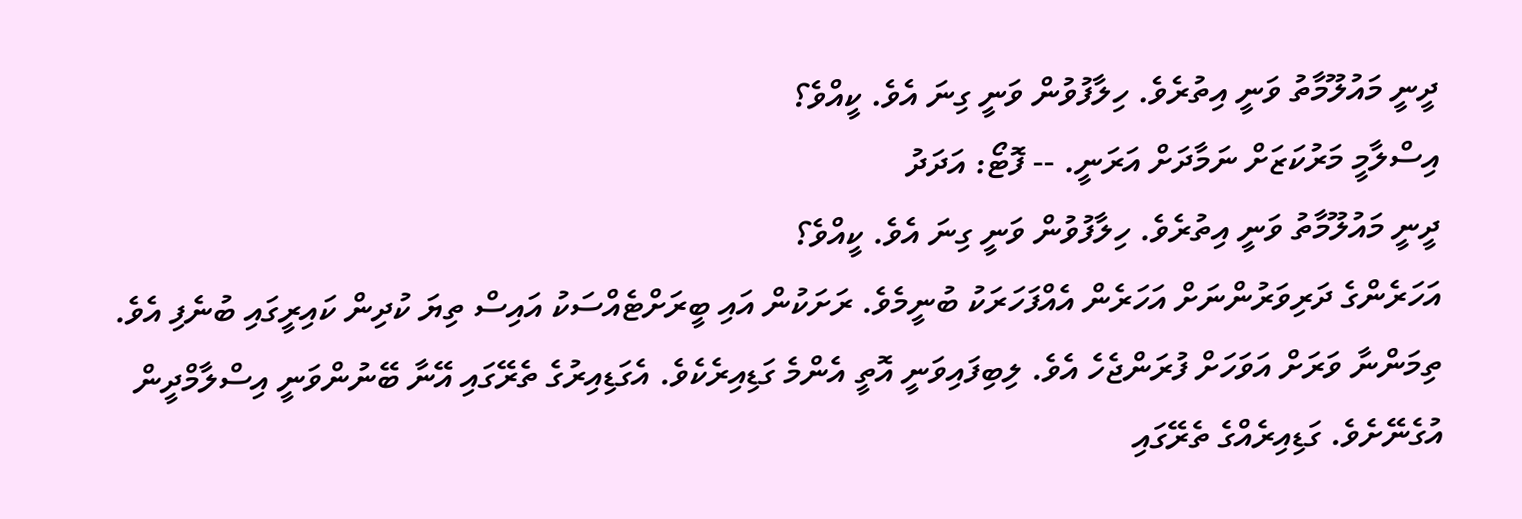ދީނީ މައުލޫމާތު ވަނީ އިތުރެވެ. ހިލާފުވުން ވަނީ ގިނަ އެވެ. ކީއްވެ؟
އިސްލާމީ މަރުކަޒަށް ނަމާދަށް އަރަނީ. -- ފޮޓޯ: އަދަދު
ދީނީ މައުލޫމާތު ވަނީ އިތުރެވެ. ހިލާފުވުން ވަނީ ގިނަ އެވެ. ކީއްވެ؟
އަހަރެންގެ ދަރިވަރުންނަށް އަހަރެން އެއްފަހަރަކު ބުނީމެވެ. ރަށަކުން އައި ބީރަށްޓެއްސަކު އައިސް ތިޔަ ކުދިން ކައިރީގައި ބުނެފި އެވެ. ތިމަންނާ ވަރަށް އަވަހަށް ފުރަންޖެހެ އެވެ. ލިބިފައިވަނީ އޮތީ އެންމެ ގަޑިއިރެކެވެ. އެގަޑިއިރުގެ ތެރޭގައި އޭނާ ބޭނުންވަނީ އިސްލާމްދީން އުގެނޭށެވެ. ގަޑިއިރެއްގެ ތެރޭގައި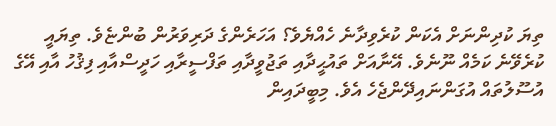ތިޔަ ކުދިންނަށް އެކަން ކުރެވިދާނެ ހެއްޔެވެ؟ އަހަރެންގެ ދަރިވަރުން ބުންޏެވެ. ތިޔައީ ކުރެވޭނެ ކަމެއް ނޫނެވެ. އޭނާއަށް ތައުޙީދާއި ތަޖުވީދާއި ތަފްސީރާއި ހަދީސްއާއި ފިޤުހު އާއި އޭގެ އުސޫލުތައް އުގަންނައިދޭންޖެހެ އެވެ. މިބީދައިން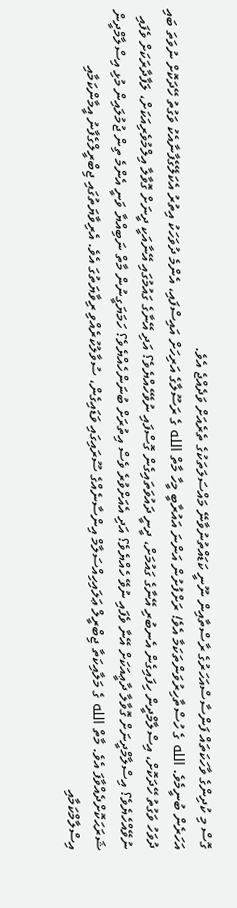ގޮސް މި ކުދިންގެ ވާހަކަތައް ފަންސާސްއަހަރުގެ ރާސްތާއިން ނޫނީ ކަޑައްތުނުވާނޭ މައްސަލަތަކުގެ ތެރެއަށް ވަދެއްޖެ އެވެ.
އަހަރެން ބުނީމެވެ. الله ގެ ހުސްތާހިރުވަންތަކަމާ އެވެ! ރަށްފުށުން އަންނަ އައުރާބީ މީހާ މާތް الله ގެ ރަސޫލާގެ އަރިހަށް އައިސްފައި، އެންމެ ދުވަހަކު އިތުރު އެކަލޭގެފާނާއެކު ވަގުތު ހޭދަކޮށް ނުވަތަ ބައި ދުވަހު ވަގުތު ހޭދަކޮށް، އިސްލާމްދީން ހިފައިގެން އެނބުރި އޭނާގެ ގައުމަށް، ދީނީ ދައުވަތައިގެން ގޮސްފައި ނުވޭހެއްޔެވެ؟ އަދި އޭނާގެ ގައުމުގައި އޭނާއަކީ ދީނަށް ގޮވާލާ އިލްމުވެރިއަކަށް، ލަފާދާރަކަށް ވެފައި ނުވޭއްހެޔެވެ؟ އިސްލާމްދީނަށް ގޮވާލާ ދާޢީއަކަށް އޭނާ ވެފައި ނުވޭ ހެއްޔެވެ؟ އަދި އެއަށްވުރެ ވެސް އިތުރަށް ބުނަންހެއްޔެވެ؟ ހަމަޔަގީނުން މާތް ނަބިއްޔާ ވަނީ އެންމެ ތިން ޖުމުލައިން މުޅި އިސްލާމްދީން ޝަރަޙަކޮށްދެއްވާފަ އެވެ. މާތް الله ގެ މަލާއިކަތާ ޖިބްރީލް ޢަލައިހިއްސަލާމް އިންސާނެއްގެ ސޫރައިގައި ވަޑައިގެން، ސުވާލުކުރެއްވި ރިވާޔަތުގަ އެވެ. އެރިވާޔަތުގައި ޖިބްރީލްގެފާނު އީމާންކަމާއި އިސްލާމްކަމާއި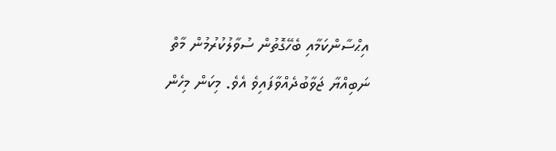އިޙްސާންކަމާއި ބެހޭގޮތުން ސުވާލުކުރުމުން މާތް ނަބިއްޔާ ޖަވާބުދެއްވާފައިވެ އެވެ. މިކަން މިހެން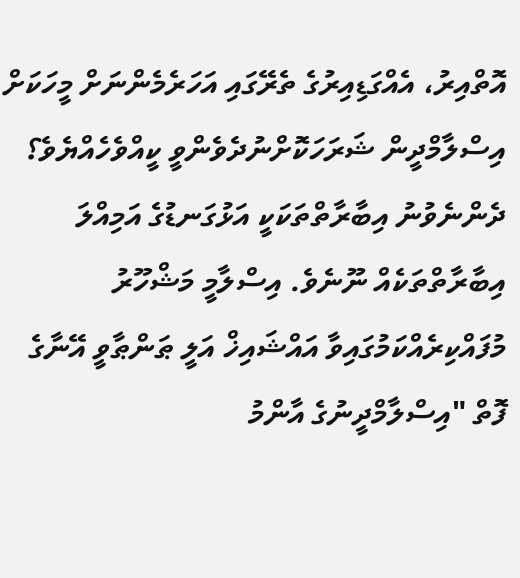އޮތްއިރު، އެއްގަޑިއިރުގެ ތެރޭގައި އަހަރެމެންނަށް މީހަކަށް އިސްލާމްދީން ޝަރަހަކޮށްނުދެވެންވީ ކީއްވެހެއްޔެވެ؟ ދެންނެވުނު އިބާރާތްތަކަކީ އަޅުގަނޑުގެ އަމިއްލަ އިބާރާތްތަކެއް ނޫނެވެ. އިސްލާމީ މަޝްހޫރު މުފައްކިރެއްކަމުގައިވާ އައްޝައިޚް އަލީ ޠަންޠާވީ އޭނާގެ ފޮތް "އިސްލާމްދީނުގެ އާންމު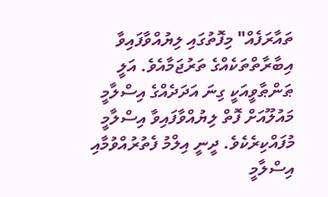ތައާރަފެއް" މިފޮތުގައި ލިޔުއްވާފައިވާ އިބާރާތްތަކެއްގެ ތަރުޖަމާއެވެ. އަލީ ޠަންޠާވީއަކީ ގިނަ އަދަދެއްގެ އިސްލާމީ މައުލޫއަށް ފޮތް ލިޔުއްވާފައިވާ އިސްލާމީ މުފައްކިރެކެވެ. ދީނީ އިލްމު ފެތުރުއްވުމާއި އިސްލާމީ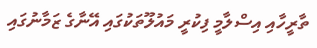ތާރީހާއި އިސްލާމީ ފިކުރީ މައުލޫތަކުގައި އޭނާގެ ޒަމާނުގައި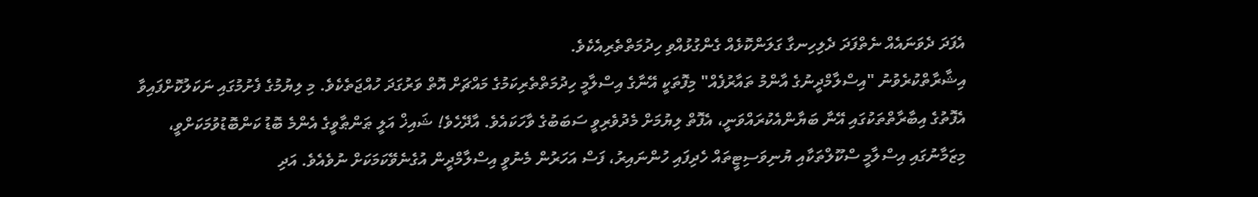އެފަދަ ދެވަނައެއް ނެތްފަދަ ދެލިހިނގާ ގަލަންކޮޅެއް ގެންގުޅުއްވި ހިދުމަތްތެރިއެކެވެ.
އިޝާރާތްކުރެވުނު "އިސްލާމްދީނުގެ އާންމު ތައާރުފެއް" މިފޮތަކީ އޭނާގެ އިސްލާމީ ހިދުމަތްތެރިކަމުގެ މައްޗަށް އޮތް ވަރުގަދަ ހުއްޖަތެކެވެ. މި ލިޔުމުގެ ފެށުމުގައި ނަކަލުކޮށްފައިވާ އެފޮތުގެ އިބާރާތްތަކުގައި އޭނާ ބަޔާންއެކުރައްވަނީ، އެފޮތް ލިޔުމަށް މެދުވެރިވީ ސަބަބުގެ ވާހަކައެވެ. އާދޭހެވެ! ޝައިޚް އަލީ ޠަންޠާވީގެ އެންމެ ބޮޑު ކަންބޮޑުވުމަކަށްވީ، މިޒަމާނުގައި އިސްލާމީ ސްކޫލްތަކާއި ޔުނިވަސިޓީތައް ހެދިފައި ހުންނައިރު، ފަސް އަހަރުން މެނުވީ އިސްލާމްދީން އުގެނެވޭކަމަކަށް ނުވެއެވެ. އަދި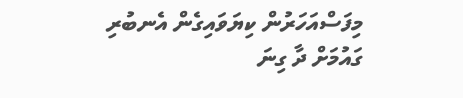މިފަސްއަހަރުން ކިޔަވައިގެން އެނބުރި ގައުމަށް ދާ ގިނަ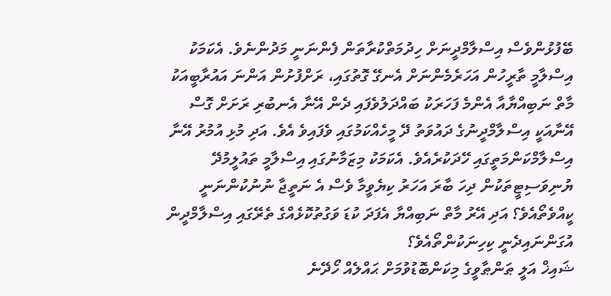ބޭފުޅުންވެސް އިސްލާމްދީނަށް ހިދުމަތްކުރާތަން ފެންނަނީ މަދުންނެވެ. އެކަމަކު އިސްލާމީ ތާރީހުން އަހަރެމެންނަށް އެނގޭ ގޮތުގައި، ރަށްފުށުން އަންނަ އައުރާބީއަކު މާތް ނަބިއްޔާއާ އެންމެ ފަހަރަކު ބައްދަލުވެފައި ދެން އޭނާ އެނބުރި ރަށަށް ގޮސް އޭނާއަކީ އިސްލާމްދީނުގެ ދައުވަތު ދޭ މީހެއްކަމުގައި ވެފައިވެ އެވެ. އަދި މުޅި އުމުރު އޭނާ އިސްލާމްކަންމަތީގައި ހޭދަކުރެއެވެ. އެކަމަކު މިޒަމާނުގައި އިސްލާމީ ތައުލީމުދޭ ޔުނިވަސިޓީތަކުން ދިހަ ބާރަ އަހަރު ކިޔެވީމާ ވެސް އެ ނަތީޖާ ނުނުކުންނަނީ ކީއްވެތޯއެވެ؟ އަދި އޭރު މާތް ނަބިއްޔާ އެފަދަ ކުޑަ ވަގުތުކޮޅެއްގެ ތެރޭގައި އިސްލާމްދީން އުގަންނައިދެނީ ކިހިނަކުންތޯއެވެ؟
ޝައިޚް އަލީ ޠަންޠާވީގެ މިކަންބޮޑުވުމަށް ޙައްލެއް ހޯދޭނެ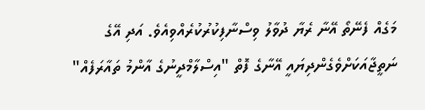މަގެއް ފެނޭތޯ އޭނާ ރެޔާ ދުވާލު ވިސްނާފިކުރުކުރެއްވިއެވެ. އަދި އޭގެ ނަތީޖާއަކަށްވެގެންދިޔައީ އޭނާގެ ފޮތް "އިސްލާމްދީނުގެ އާންމު ތައާރަފެއް"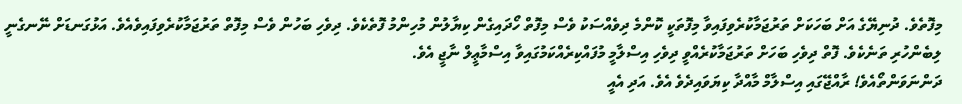މިފޮތެވެ. ދުނިޔޭގެ އަށް ބަހަކަށް ތަރުޖަމާކުރެވިފައިވާ މިފޮތަކީ ކޮންމެ ދިވެއްސަކު ވެސް މިފޮތް ހޯދައިގެން ކިޔާލުން މުހިންމު ފޮތެކެވެ. ދިވެހި ބަހުން ވެސް މިފޮތް ތަރުޖަމާކުރެވިފައިވެއެވެ. އަޅުގަނޑަށް ނޭނގެނީ ލިބެންހުރި ތަނެކެވެ. ފޮތް ދިވެހި ބަހަށް ތަރުޖަމާކުރެއްވީ ދިވެހި އިސްލާމީ މުފައްކިރެއްކަމުގައިވާ އިސްމާޢީލް ނާޖީ އެވެ.
ދަންނަވަންތޯއެވެ! ރާއްޖޭގައި އިސްލާމް މާއްދާ ކިޔަވައިދެވެ އެވެ. އަދި އެއީ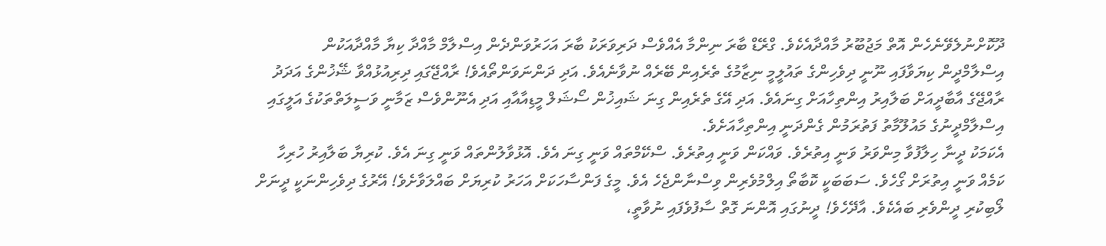ދޫކޮށްނުލެވޭނެހެން އޮތް މަޖުބޫރު މާއްދާއެކެވެ. ގްރޭޑް ބާރަ ނިންމާ އެއްވެސް ދަރިވަރަކު ބާރަ އަހަރުވަންދެން އިސްލާމް މާއްދާ ކިޔާ މާއްދާއަކުން އިސްލާމްދީން ކިޔަވާފައި ނޫނީ ދިވެހިންގެ ތައުލީމީ ނިޒާމުގެ ތެރެއިން ބޭރެއް ނުވާނެއެވެ. އަދި ދަންނަވަންތޯއެވެ! ރާއްޖޭގައި ދިރިއުޅުއްވާ ޝޭޚުންގެ އަދަދު ރާއްޖޭގެ އާބާދީއަށް ބަލާއިރު އިންތިހާއަށް ގިނައެވެ. އަދި އޭގެ ތެރެއިން ގިނަ ޝައިޚުން ސޯޝަލް މީޑިއާއާއި އަދި އެނޫންވެސް ޒަމާނީ ވަސީލަތްތަކުގެ އަލީގައި އިސްލާމްދީނުގެ މައުލޫމާތު ފަތުރަމުން ގެންދަނީ އިންތިހާއަށެވެ.
އެކަމަކު ދީނާ ހިލާފުވާ މިންވަރު ވަނީ އިތުރެވެ. ވައްކަން ވަނީ އިތުރެވެ. ސްކޭމްތައް ވަނީ ގިނަ އެވެ. އޮޅުވާލުންތައް ވަނީ ގިނަ އެވެ. ކުރިޔާ ބަލާއިރު ހުރިހާ ކަމެއް ވަނީ އިތުރަށް ގޯހެވެ. ސަބަބަކީ ކޮބާތޯ އިލްމުވެރިން ވިސްނާންޖެހެ އެވެ. މީގެ ފަންސާހަކަށް އަހަރު ކުރިޔަށް ބައްލަވާށެވެ! އޭރުގެ ދިވެހިންނަކީ ދީނަށް ލޯބިކުރި ދީންވެރި ބައެކެވެ. އާދޭހެވެ! ދީނުގައި އޮންނަ ގޮތް ސާފުވެފައި ނުވާތީ،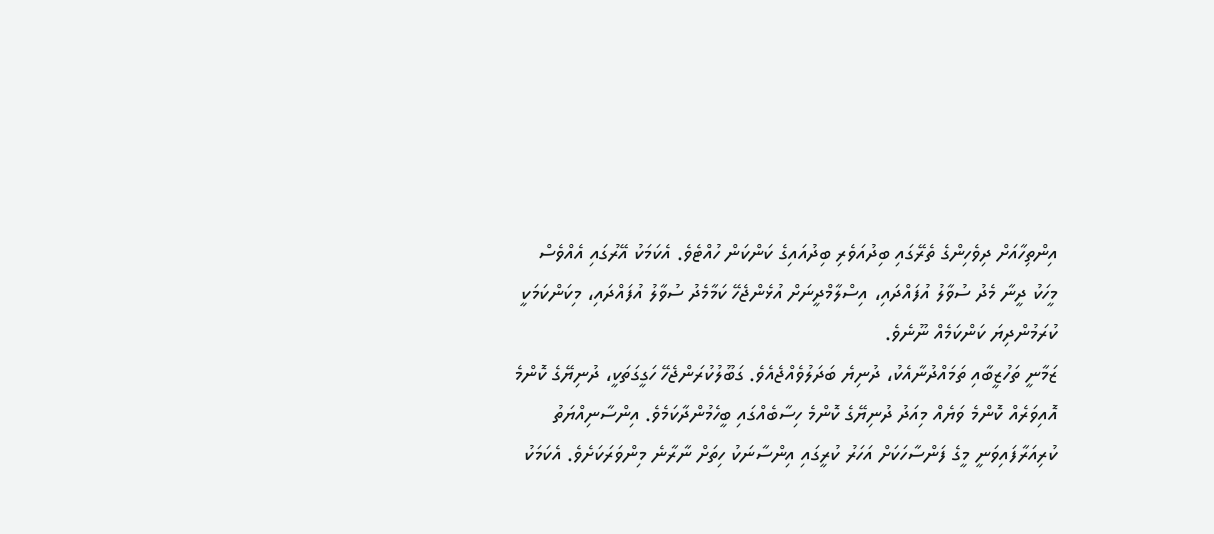އިންތިހާއަށް ދިވެހިންގެ ތެރޭގައި ބިދުއަވެރި ބިދުއައިގެ ކަންކަން ހުއްޓެވެ. އެކަމަކު އޭރުގައި އެއްވެސް މީހަކު ދީނާ މެދު ސުވާލު އުފައްދައި، އިސްލާމްދީނަށް އުޅެންޖެހޭ ކަމާމެދު ސުވާލު އުފައްދައި، މިކަންކަމަކީ ކުރަމުންދިޔަ ކަންކަމެއް ނޫނެވެ.
ޒަމާނީ ތަހުޒީބާއި ތަމައްދުނާއެކު، ދުނިޔެ ބަދަލުވެއްޖެއެވެ. ގަބޫލުކުރަންޖެހޭ ހަގީގަތަކީ، ދުނިޔޭގެ ކޮންމެ އޮއިވަރެއް ކޮންމެ ވަޔެއް މިއަދު ދުނިޔޭގެ ކޮންމެ ހިސާބެއްގައި ބީހެމުންދާކަމެވެ. އިންސާނިއްޔަތު ކުރިއަރާފައިވަނީ މީގެ ފަންސާހަކަށް އަހަރު ކުރީގައި އިންސާނަކު ހިތަށް ނާރާނެ މިންވަރަކަށެވެ. އެކަމަކު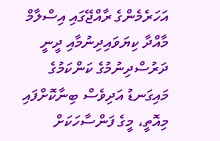އަހަރެމެންގެ ރާއްޖޭގައި އިސްލާމް މާއްދާ ކިޔަވައިދިނުމާއި ދީނީ ދަރުސްދިނުމުގެ ކަންކަމުގެ މައިގަނޑު އަދިވެސް ބިނާކޮށްފައި މިއޮތީ، މީގެ ފަންސާހަކަށް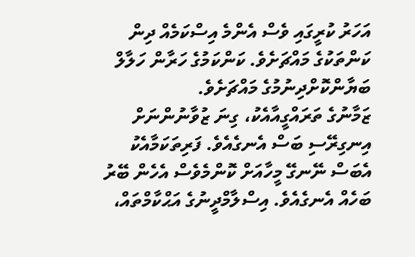އަހަރު ކުރީގައި ވެސް އެންމެ އިސްކަމެއް ދިން ކަންތަކުގެ މައްޗަށެވެ. ކަންކަމުގެ ހަރާން ހަލާލް ބަޔާންކޮށްދިނުމުގެ މައްޗަށެވެ.
ޒަމާނުގެ ތަރައްގީއާއެކު، ގިނަ ޒުވާނުންނަށް އިނގިރޭސި ބަސް އެނގެއެވެ. ފަރިތަކަމާއެކު އެބަސް ނޭނގޭ މީހާއަށް ކޮންމެވެސް އެހެން ބޭރު ބަހެއް އެނގެއެވެ. އިސްލާމްދީނުގެ އަޙްކާމްތައް،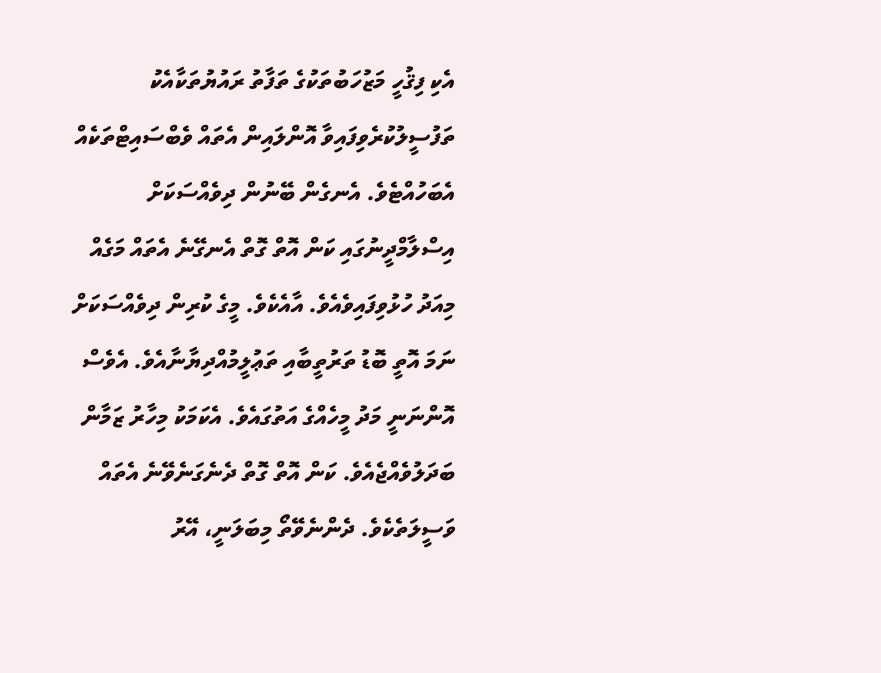އެކި ފިޤުހީ މަޒުހަބުތަކުގެ ތަފާތު ރައުޔުތަކާއެކު ތަފުސީލުކުރެވިފައިވާ އޮންލައިން އެތައް ވެބްސައިޓްތަކެއް އެބަހުއްޓެވެ. އެނގެން ބޭނުން ދިވެއްސަކަށް އިސްލާމްދީނުގައި ކަން އޮތް ގޮތް އެނގޭނެ އެތައް މަގެއް މިއަދު ހުޅުވިފައިވެއެވެ. އާއެކެވެ. މީގެ ކުރިން ދިވެއްސަކަށް ނަމަ އޮތީ ބޮޑު ތަރުތީބާއި ތަޢުލީމުއްދިޔާނާއެވެ. އެވެސް އޮންނަނީ މަދު މީހެއްގެ އަތުގައެވެ. އެކަމަކު މިހާރު ޒަމާން ބަދަލުވެއްޖެއެވެ. ކަން އޮތް ގޮތް ދެނެގަނެވޭނެ އެތައް ވަސީލަތެކެވެ. ދެންނެވޭތޯ މިބަލަނީ، އޭރު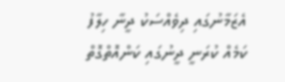އެޒަމާނުގައި ދިވެއްސަކު ދީނާ ހިލާފު ކަމެއް ކުރަނީ ދީނުގައި ކަންއޮތްގޮތް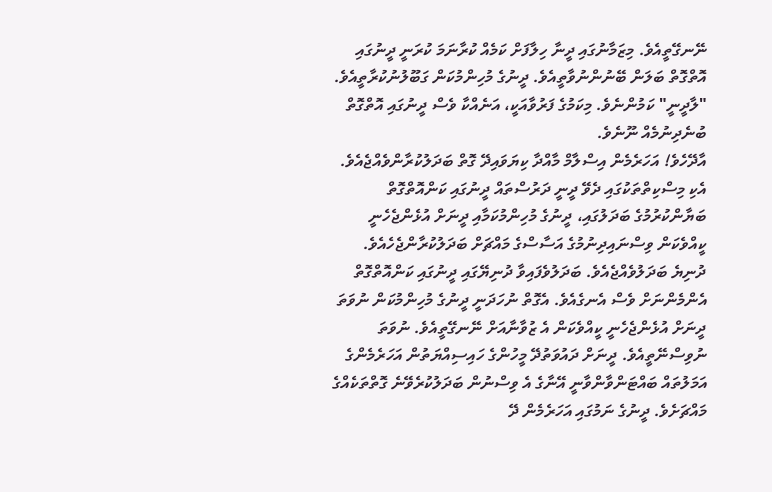ނޭނގޭތީއެވެ. މިޒަމާނުގައި ދީނާ ހިލާފަށް ކަމެއް ކުރާނަމަ ކުރަނީ ދީނުގައި އޮތްގޮތް ބަލަން ބޭނުންނުވާތީއެވެ. ދީނުގެ މުހިންމުކަން ގަބޫލުނުކުރާތީއެވެ. "ލާދީނީ" ކަމުންނެވެ. މިކަމުގެ ފަރުވާއަކީ، އަނެއްކާ ވެސް ދީނުގައި އޮތްގޮތް ބުނެދިނުމެއް ނޫނެވެ.
އާދޭހެވެ! އަހަރެމެން އިސްލާމް މާއްދާ ކިޔަވައިދޭ ގޮތް ބަދަލުކުރާންވެއްޖެއެވެ. އެކި މިސްކިތްތަކުގައި ދެވޭ ދީނީ ދަރުސްތައް ދީނުގައި ކަންއޮތްގޮތް ބަޔާންކުރުމުގެ ބަދަލުގައި، ދީނުގެ މުހިންމުކަމާއި ދީނަށް އުޅެންޖެހެނީ ކީއްވެކަން ވިސްނައިދިނުމުގެ އަސާސްގެ މައްޗަށް ބަދަލުކުރާންޖެހެއެވެ. ދުނިޔެ ބަދަލުވެއްޖެއެވެ. ބަދަލުވެފައިވާ ދުނިޔޭގައި ދީނުގައި ކަންއޮތްގޮތް އެންމެންނަށް ވެސް އެނގެއެވެ. އެގޮތް ނުހަދަނީ ދީނުގެ މުހިންމުކަން ނުވަތަ ދީނަށް އުޅެންޖެހެނީ ކީއްވެކަން އެ ޒުވާނާއަށް ނޭނގޭތީއެވެ. ނުވަތަ ނުވިސްނޭތީއެވެ. ދީނަށް ދައުވަތުދޭ މީހުންގެ ހައިސިއްޔަތުން އަހަރެމެންގެ އަމަލުތައް ބައްޓަންވާންވާނީ އޭނާގެ އެ ވިސްނުން ބަދަލުކުރެވޭނެ ގޮތްތަކެއްގެ މައްޗަށެވެ. ދީނުގެ ނަމުގައި އަހަރެމެން ދޭ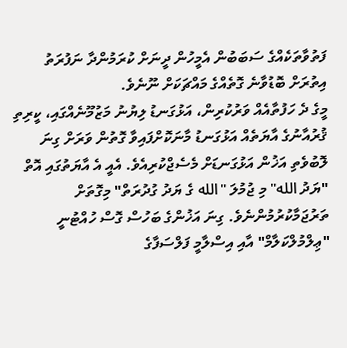ފަތުވާތަކެއްގެ ސަބަބުން އެމީހުން ދީނަށް ކުރަމުންދާ ނަފުރަތު އިތުރަށް ބޮޑުވާނެ ގޮތެއްގެ މައްޗަކަށް ނޫނެވެ.
މީގެ ދެ ހަފުތާއެއް ވަރުކުރިން، އަޅުގަނޑު ލިޔުނު މަޒުމޫނެއްގައި، ކީރިތި ޤުރުއާނުގެ އާޔަތެއް އަޅުގަނޑު މާނަކޮށްފައިވާ ގޮތުން ވަރަށް ގިނަ ލޮބުވެތި އަޚުން އަޅުގަނޑަށް މެސެޖްކުރިއެވެ. އެއީ އެ އާޔަތުގައި އޮތް "ޔަދު الله" މި ޖުމުލަ "الله ގެ ޔަދު ގުދުރަތް" މިގޮތަށް ތަރުޖަމާކުރުމުންނެވެ. ގިނަ އަޚުންގެ ބަހުސް ގޮސް ހުއްޓުނީ "ޢިލްމުލްކަލާމް" އާއި އިސްލާމީ ފަލްސަފާގެ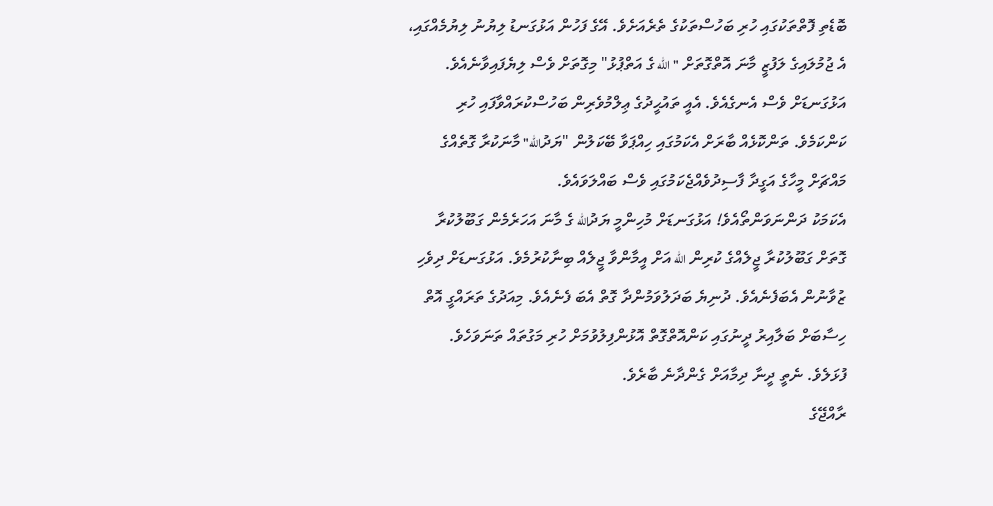ބޮޑެތި ފޮތްތަކުގައި ހުރި ބަހުސްތަކުގެ ތެރެއަށެވެ. އޭގެ ފަހުން އަޅުގަނޑު ލިޔުނު ލިޔުމެއްގައި، އެ ޖުމުލައިގެ ލަފުޒީ މާނަ އޮތްގޮތަށް "الله ގެ އަތްޕުޅު" މިގޮތަށް ވެސް ލިޔެފައިވާނެއެވެ. އަޅުގަނޑަށް ވެސް އެނގެއެވެ. އެއީ ތައުޙީދުގެ ޢިލްމުވެރިން ބަހުސްކުރައްވާފައި ހުރި ކަންކަމެވެ. ތަންކޮޅެއް ބާރަށް އެކަމުގައި ހިއްޕަވާ ބޭކަލުން "ޔަދުالله" މާނަކުރާ ގޮތެއްގެ މައްޗަށް މީހާގެ އަގީދާ ފާސިދުވެއްޖެކަމުގައި ވެސް ބައްލަވައެވެ.
އެކަމަކު ދަންނަވަންތޯއެވެ! އަޅުގަނޑަށް މުހިންމީ ޔަދުالله ގެ މާނަ އަހަރެމެން ގަބޫލުކުރާ ގޮތަށް ގަބޫލުކުރާ ޖީލެއްގެ ކުރިން الله އަށް އީމާންވާ ޖީލެއް ބިނާކުރުމެވެ. އަޅުގަނޑަށް ދިވެހި ޒުވާނުން އެބަފެނެއެވެ. ދުނިޔެ ބަދަލުވަމުންދާ ގޮތް އެބަ ފެނެއެވެ. މިއަދުގެ ތަރައްގީ އޮތް ހިސާބަށް ބަލާއިރު ދީނުގައި ކަންއޮތްގޮތް އޮޅުންފިލުވުމަށް ހުރި މަގުތައް ތަނަވަހެވެ. ފުޅަލެވެ. ނެތީ ދީނާ ދިމާއަށް ގެންދާނެ ބާރެވެ.
ރާއްޖޭގެ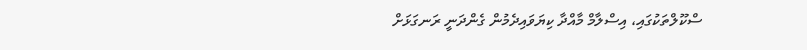ސްކޫލްތަކުގައި، އިސްލާމް މާއްދާ ކިޔަވައިދެމުން ގެންދަނީ ރަނގަޅަށް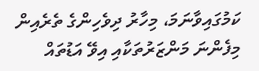ކަމުގައިވާނަމަ، މިހާރު ދިވެހިންގެ ތެރެއިން މިފެންނަ މަންޒަރުތަކާއި އިވޭ އަޑުތައް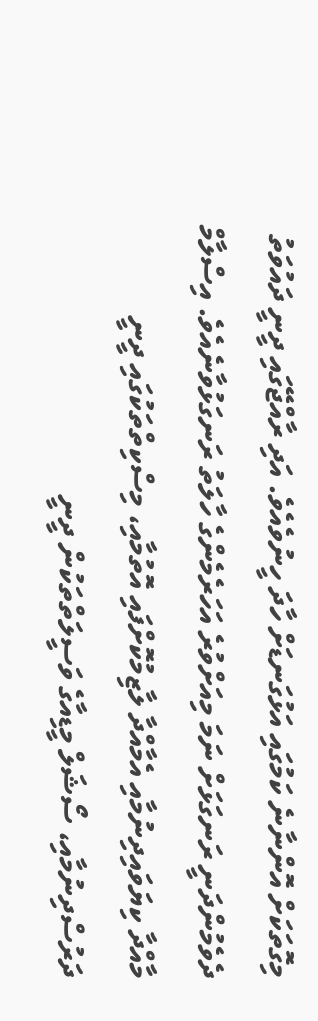މިގޮތަކަށް އޮންނާނެ ކަމުގައި އަޅުގަނޑަށް ހާދަ ހީނުވެއެވެ. އަދި ރާއްޖޭގައި ދީނީ ދައުވަތު ދެވެމުންދަނީ ރަނގަޅަށް ނަމަ މިއަށްވުރެ އަހަރެމެންގެ ހާލަތު ރަނގަޅުވާނެއެވެ. އިސްލާމް މާއްދާ ކިޔަވައިދިނުމާއި އެމާއްދާ ލާޒިމުކޮށްފައި އޮތުމާއި، މިސްކިތްތަކުގައި ދީނީ ދަރުސްދިނުމާއި، ސޯޝަލް މީޑިއާގެ ވަސީލަތްތަކުން ދީނީ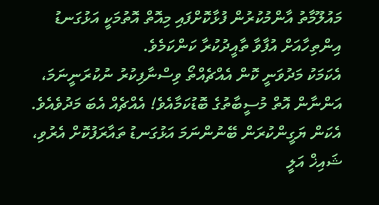މައުލޫމާތު އާންމުކުރުން ފުޅާކޮށްފައި މިއޮތް އޮތުމަކީ އަޅުގަނޑު އިންތިހާއަށް އުފާވާ ތާއީދުކުރާ ކަންކަމެވެ.
އެކަމަކު މަދުވަނީ ކޮން އެއްޗެއްތޯ ވިސްނާފިކުރު ނުކުރަނީނަމަ، އަންނާން އޮތް މުސީބާތުގެ ބޮޑުކަމާއެވެ! އެއްޗެއް އެބަ މަދުވެއެވެ. އެކަން ޔަގީންކުރަން ބޭނުންނަމަ އަޅުގަނޑު ތައާރަފުކޮށް އެރުވި، ޝައިޚް އަލީ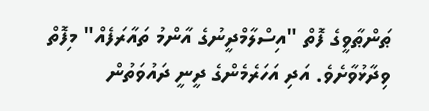ޠަންޠާވީގެ ފޮތް "އިސްލާމްދީނުގެ އާންމު ތައާރަފެއް" މިފޮތް ވިދާޅުވާށެވެ. އަދި އަހަރެމެންގެ ދީނީ ދައުވަތުން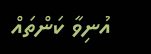އުނިވާ ކަންތައް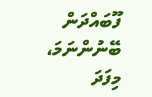ފޫބައްދަން ބޭނުންނަމަ، މިފަދަ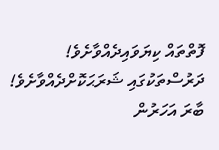ފޮތްތައް ކިޔަވައިދެއްވާށެވެ! ދަރުސްތަކުގައި ޝަރަޙަކޮށްދެއްވާށެވެ! ބާރަ އަހަރުން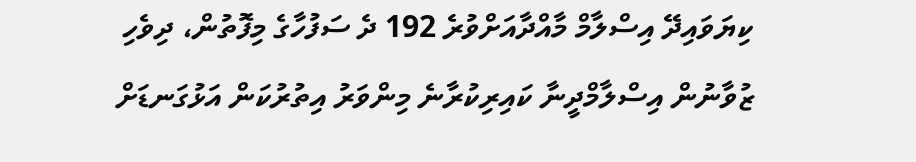ކިޔަވައިދޭ އިސްލާމް މާއްދާއަށްވުރެ 192 ދެ ސަފުހާގެ މިފޮތުން، ދިވެހި ޒުވާނުން އިސްލާމްދީނާ ކައިރިކުރާނެ މިންވަރު އިތުރުކަން އަޅުގަނޑަށް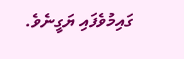ގައިމުވެފައި ޔަގީނެވެ.